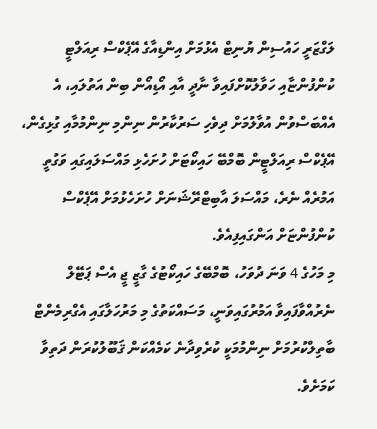ލަގްޒަރީ ހައުސިން ޔުނިޓް އެޅުމަށް އިންޑިއާގެ އޭޕެކްސް ރިއަލްޓީ ކުންފުންޏާއި ހަވާލުކޮށްފައިވާ ނާދީ އާއި އޯޑިއޯން ބިން އަތުލައި، އެ އެއްބަސްވުން އުވާލުމަށް ދިވެހި ސަރުކާރުން ނިންމި ނިންމުމާއި ގުޅިގެން، އޭޕެކްސް ރިއަލްޓީން ބޮމްބޭ ހައިކޯޓަށް ހުށަހެޅި މައްސަލައިގައި ވަގުތީ އަމުރެއް ނެރެ، މައްސަލަ އާބިޓްރޭޝަނަށް ހުށަހެޅުމަށް އޭޕެކްސް ކުންފުންޏަށް އަންގައިފިއެވެ.
މި މަހުގެ 4 ވަނަ ދުވަހު، ބޮމްބޭގެ ހައިކޯޓުގެ ގާޒީ ޖީ އެސް ޕަޓޭލް ނެރުއްވާފައިވާ އަމުރުގައިވަނީ، މަސައްކަތުގެ މި މަރުހަލާގައި އެގްރިމެންޓް ބާތިލްކުރުމަށް ނިންމުމަކީ ކުރެވިދާނެ ކަމެއްކަން ޤަބޫލުކުރަން ދަތިވާ ކަމަށެވެ.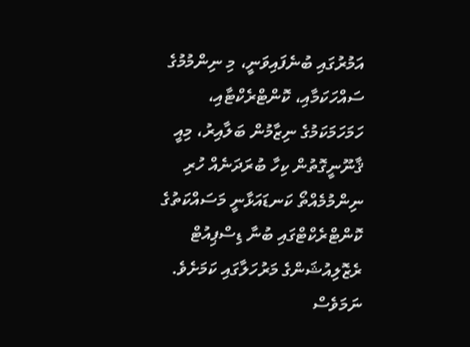އަމުރުގައި ބުނެފައިވަނީ، މި ނިންމުމުގެ ސައްހަކަމާއި، ކޮންޓްރެކްޓާއި، ހަމަހަމަކަމުގެ ނިޒާމުން ބަލާއިރު، މިއީ ޤާނޫނީގޮތުން ކިހާ ބުރަދަނެއް ހުރި ނިންމުމެއްތޯ ކަނޑައަޅާނީ މަސައްކަތުގެ ކޮންޓްރެކްޓްގައި ބުނާ ޑިސްޕިއުޓް ރެޒޮލިއުޝަންގެ މަރުހަލާގައި ކަމަށެވެ. ނަމަވެސް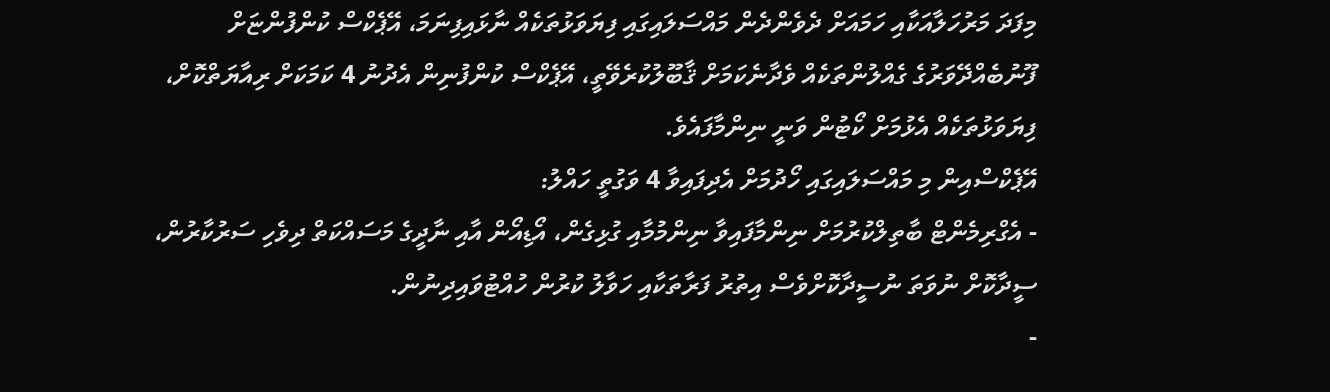މިފަދަ މަރުހަލާއަކާއި ހަމައަށް ދެވެންދެން މައްސަލައިގައި ފިޔަވަޅުތަކެއް ނާޅައިފިނަމަ، އޭޕެކްސް ކުންފުންޏަށް ފޫނުބެއްދޭވަރުގެ ގެއްލުންތަކެއް ވެދާނެކަމަށް ޤާބޫލުކުރެވޭތީ، އޭޕެކްސް ކުންފުނިން އެދުނު 4 ކަމަކަށް ރިއާޔަތްކޮށް، ފިޔަވަޅުތަކެއް އެޅުމަށް ކޯޓުން ވަނީ ނިންމާފައެވެ.
އޭޕެކްސްއިން މި މައްސަލައިގައި ހޯދުމަށް އެދިފައިވާ 4 ވަގުތީ ހައްލު:
- އެގްރިމެންޓް ބާތިލްކުރުމަށް ނިންމާފައިވާ ނިންމުމާއި ގުޅިގެން، އޯޑިއޯން އާއި ނާދީގެ މަސައްކަތް ދިވެހި ސަރުކާރުން، ސީދާކޮށް ނުވަތަ ނުސީދާކޮށްވެސް އިތުރު ފަރާތަކާއި ހަވާލު ކުރުން ހުއްޓުވައިދިނުން.
-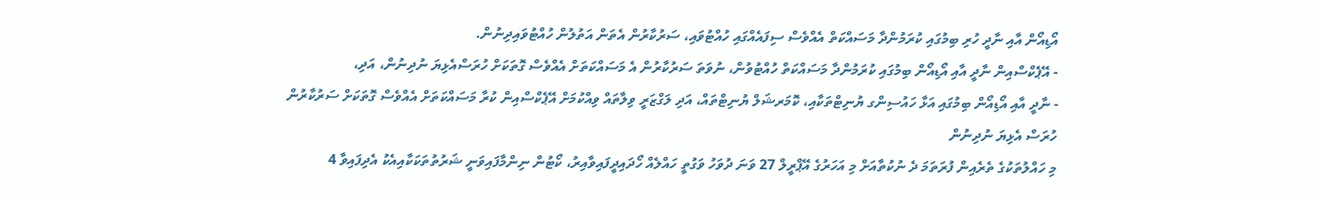އޯޑިއޯން އާއި ނާދީ ހުރި ބިމުގައި ކުރަމުންދާ މަސައްކަތް އެއްވެސް ސިފައެއްގައި ހުއްޓުވައި، ސަރުކާރުން އެތަން އަތުލުން ހުއްޓުވައިދިނުން.
- އޭޕެކްސްއިން ނާދީ އާއި އޯޑިއޯން ބިމުގައި ކުރަމުންދާ މަސައްކަތް ހުއްޓުވުން، ނުވަތަ ސަރުކާރުން އެ މަސައްކަތަށް އެއްވެސް ގޮތަކަށް ހުރަސްއެޅިޔަ ނުދިނުން، އަދި،
- ނާދީ އާއި އޯޑިއޯން ބިމުގައި އަޅާ ހައުސިންގ ޔުނިޓްތަކާއި، ކޮމަރޝަލް ޔުނިޓްތައް، އަދި ލަގްޒަރީ ވިލާތައް ވިއްކުމަށް އޭޕެކްސްއިން ކުރާ މަސައްކަތަށް އެއްވެސް ގޮތަކަށް ސަރުކާރުން ހުރަސް އެޅިޔަ ނުދިނުން
މި ހައްލުތަކުގެ ތެރެއިން ފުރަތަމަ ދެ ނުކުތާއަށް މި އަހަރުގެ އޭޕްރީލް 27 ވަނަ ދުވަހު ވަގުތީ ހައްލެއް ހޯދައިދީފައިވާއިރު، ކޯޓުން ނިންމާފައިވަނީ ޝަރުތުތަކަކާއިއެކު އެދިފައިވާ 4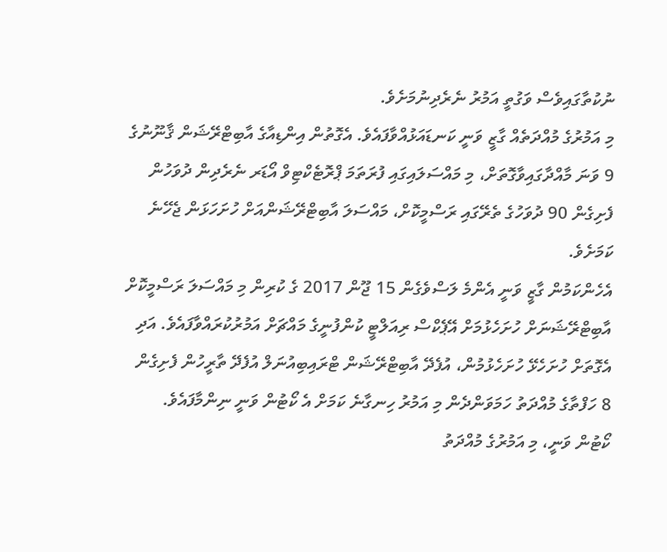ނުކުތާގައިވެސް ވަގުތީ އަމުރު ނެރެދިނުމަށެވެ.
މި އަމުރުގެ މުއްދަތެއް ގާޒީ ވަނީ ކަނޑައަޅުއްވާފައެވެ. އެގޮތުން އިންޑިއާގެ އާބިޓްރޭޝަން ޤާނޫނުގެ 9 ވަނަ މާއްދާގައިވާގޮތަށް، މި މައްސަލައިގައި ފުރަތަމަ ޕްރޮޓެކްޓިވް އޯޑަރ ނެރެދިން ދުވަހުން ފެށިގެން 90 ދުވަހުގެ ތެރޭގައި ރަސްމީކޮށް، މައްސަލަ އާބިޓްރޭޝަންއަށް ހުށަހަޅަން ޖެހޭނެ ކަމަށެވެ.
އެހެންކަމުން ގާޒީ ވަނީ އެންމެ ލަސްވެގެން 15 ޖޫން 2017 ގެ ކުރިން މި މައްސަލަ ރަސްމީކޮށް އާބިޓްރޭޝަނަށް ހުށަހެޅުމަށް އޭޕެކްސް ރިއަލްޓީ ކުންފުނީގެ މައްޗަށް އަމުރުކުރައްވާފައެވެ. އަދި އެގޮތަށް ހުށަހެޅޭ ހުށަހެޅުމުން، އުފެދޭ އާބިޓްރޭޝަން ޓްރައިބިއުނަލް އުފެދޭ ތާރީހުން ފެށިގެން 8 ހަފްތާގެ މުއްދަތު ހަމަވަންދެން މި އަމުރު ހިނގާނެ ކަމަށް އެ ކޯޓުން ވަނީ ނިންމާފައެވެ.
ކޯޓުން ވަނީ، މި އަމުރުގެ މުއްދަތު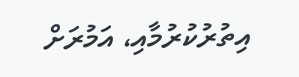އިތުރުކުރުމާއި، އަމުރަށް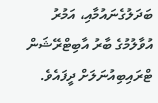ބަދަލުގެނައުމާއި، އަމުރު އުވާލުމުގެ ބާރު އާބިޓްރޭޝަން ޓްރައިބިއުނަލަށް ދީފައެވެ.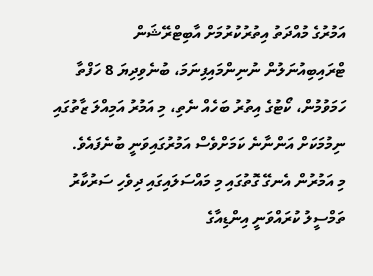އަމުރުގެ މުއްދަތު އިތުރުކުރުމަށް އާބިޓްރޭޝަން ޓްރައިބިއުނަލުން ނުނިންމައިފިނަމަ، ބުނެވިދިޔަ 8 ހަފްތާ ހަމަވުމުން، ކޯޓުގެ އިތުރު ބަހެއް ނެތި، މި އަމުރު އަމިއްލަ ޒާތުގައި ނިމުމަކަށް އަންނާނެ ކަމަށްވެސް އަމުރުގައިވަނީ ބުނެފައެވެ.
މި އަމުރުން އެނގޭ ގޮތުގައި މި މައްސަލައިގައި ދިވެހި ސަރުކާރު ތަމްސީލު ކުރައްވަނީ އިންޑިއާގެ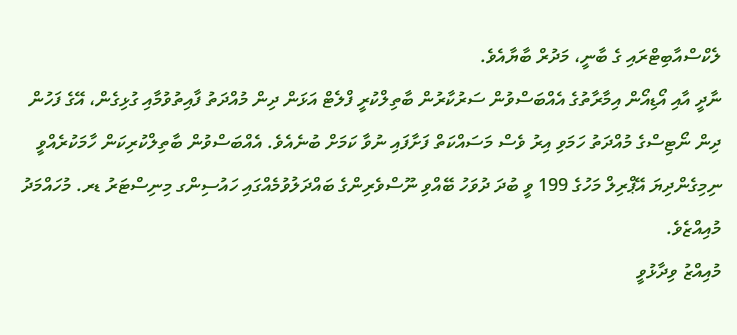ލެކްސްއާބިޓްރައި ގެ ބާނީ، މަދުރް ބާޔާއެވެ.
ނާދީ އާއި އޯޑިއޯން އިމާރާތުގެ އެއްބަސްވުން ސަރުކާރުން ބާތިލްކުރީ ފްލެޓް އަޅަން ދިން މުއްދަތު ފާއިތުވުމާއި ގުޅިގެން، އޭގެ ފަހުން ދިން ނޯޓިސްގެ މުއްދަތު ހަމަވި އިރު ވެސް މަސައްކަތް ފަށާފައި ނުވާ ކަމަށް ބުނެއެވެ. އެއްބަސްވުން ބާތިލްކުރިކަން ހާމަކުރެއްވީ ނިމިގެންދިޔަ އޭޕްރިލް މަހުގެ 199 ވީ ބުދަ ދުވަހު ބޭއްވި ނޫސްވެރިންގެ ބައްދަލުވުމެއްގައި ހައުސިންގ މިނިސްޓަރު ޑރ. މުހައްމަދު މުއިއްޒެވެ.
މުއިއްޒު ވިދާޅުވީ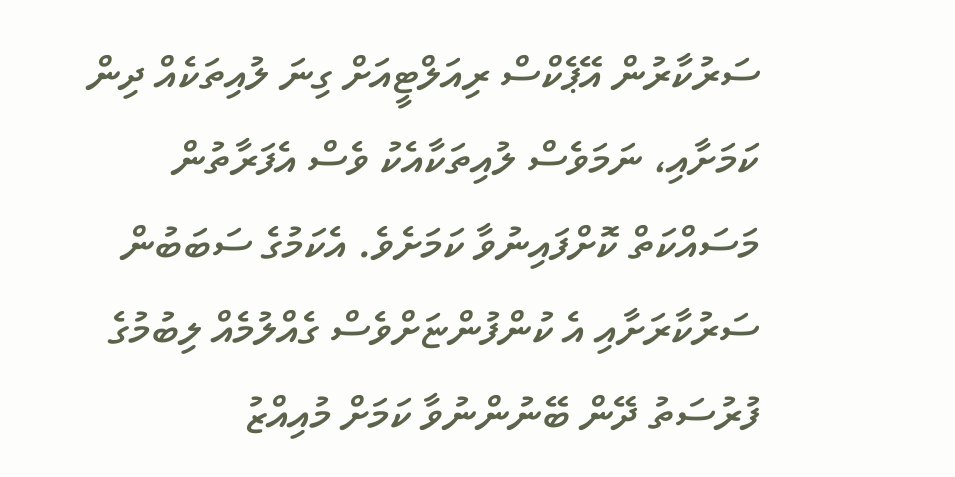ސަރުކާރުން އޭޕެކްސް ރިއަލްޓީއަށް ގިނަ ލުއިތަކެއް ދިން ކަމަށާއި، ނަމަވެސް ލުއިތަކާއެކު ވެސް އެފަރާތުން މަސައްކަތް ކޮށްފައިނުވާ ކަމަށެވެ. އެކަމުގެ ސަބަބުން ސަރުކާރަށާއި އެ ކުންފުންޏަށްވެސް ގެއްލުމެއް ލިބުމުގެ ފުރުސަތު ދޭން ބޭނުންނުވާ ކަމަށް މުއިއްޒު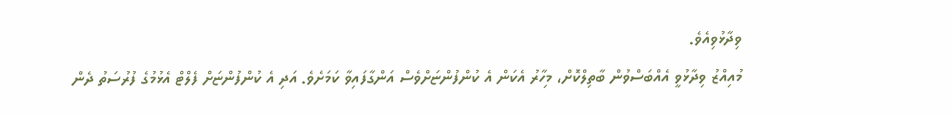ވިދާޅުވިއެވެ.
މުއިއްޒު ވިދާޅުވީ އެއްބަސްވުން ބާތިލްކޮށް، މިހާރު އެކަން އެ ކުންފުންޏަށްވެސް އަންގާފައިވާ ކަމަށެވެ. އަދި އެ ކުންފުންޏަށް ފެލްޓް އެޅުމުގެ ފުރުސަތު ދެން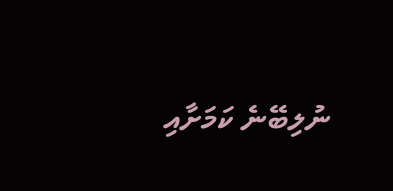ނުލިބޭނެ ކަމަށާއި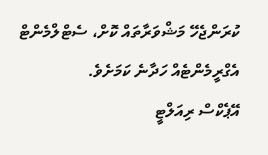ކުރަންޖެހޭ މަޝްވަރާތައް ކޮށް، ސެޓްލްމެންޓް އެގްރީމެންޓެއް ހަދާނެ ކަމަށެވެ.
އޭޕެކްސް ރިއަލްޓީ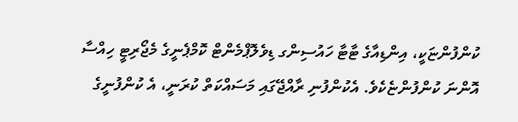ކުންފުންޏަކީ، އިންޑިއާގެ ޓާޓާ ހައުސިންގ ޑިވެލޮޕްމެންޓް ކޮމްޕެނީގެ މެޖޯރިޓީ ހިއްސާ އޮންނަ ކުންފުންޏެކެވެ. އެކުންފުނި ރާއްޖޭގައި މަސައްކަތް ކުރަނީ، އެ ކުންފުނީގެ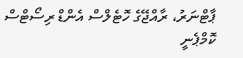ޕާޓްނަރު، ރާއްޖޭގެ ހޮޓެލްސް އެންޑް ރިސޯޓްސް ކޮމްޕެނީ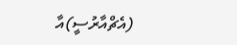(އެޗްއާރުސީ)އާ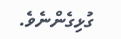ގުޅިގެންނެވެ.